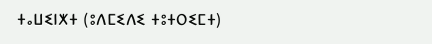ⵜⴰⵡⵉⵏⵅⵜ (ⵓⴷⵎⵉⴷⵉ ⵜⵓⵜⵔⵉⵎⵜ)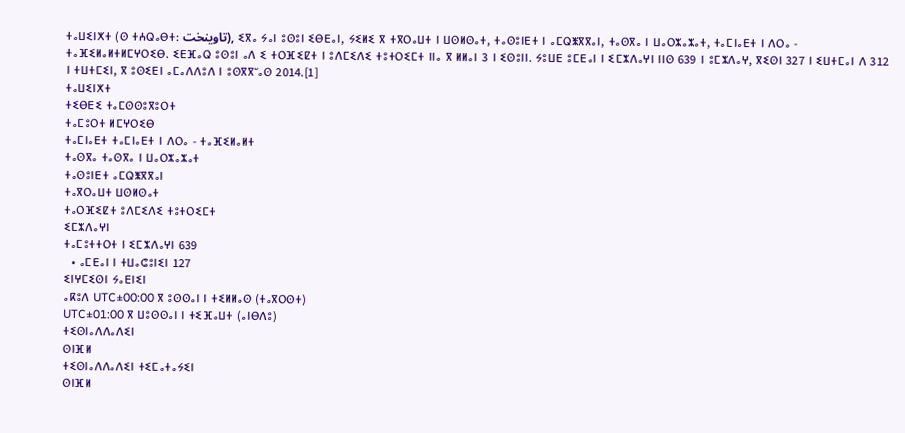ⵜⴰⵡⵉⵏⵅⵜ (ⵙ ⵜⵄⵕⴰⴱⵜ: تاوينخت), ⵉⴳⴰ ⵢⴰⵏ ⵓⵙⵓⵏ ⵉⴱⴹⴰⵏ, ⵢⵉⵍⵉ ⴳ ⵜⴳⵔⴰⵡⵜ ⵏ ⵡⵙⵍⵙⴰⵜ, ⵜⴰⵙⵓⵏⴹⵜ ⵏ ⴰⵎⵕⵥⴳⴳⴰⵏ, ⵜⴰⵙⴳⴰ ⵏ ⵡⴰⵔⵣⴰⵣⴰⵜ, ⵜⴰⵎⵏⴰⴹⵜ ⵏ ⴷⵔⴰ - ⵜⴰⴼⵉⵍⴰⵍⵜⵍⵎⵖⵔⵉⴱ. ⵉⴹⴼⴰⵕ ⵓⵙⵓⵏ ⴰⴷ ⵉ ⵜⵔⴼⵉⵇⵜ ⵏ ⵓⴷⵎⵉⴷⵉ ⵜⵓⵜⵔⵉⵎⵜ ⵏⵏⴰ ⴳ ⵍⵍⴰⵏ 3 ⵏ ⵉⵙⵓⵏⵏ. ⵢⵓⵡⴹ ⵓⵎⴹⴰⵏ ⵏ ⵉⵎⵣⴷⴰⵖⵏ ⵏⵏⵙ 639 ⵏ ⵓⵎⵣⴷⴰⵖ, ⴳⵉⵙⵏ 327 ⵏ ⵉⵡⵜⵎⴰⵏ ⴷ 312 ⵏ ⵜⵡⵜⵎⵉⵏ, ⴳ ⵓⵙⵉⴹⵏ ⴰⵎⴰⴷⴷⵓⴷ ⵏ ⵓⵙⴳⴳⵯⴰⵙ 2014.[1]
ⵜⴰⵡⵉⵏⵅⵜ
ⵜⵉⴱⴹⵉ ⵜⴰⵎⵙⵙⵓⴳⵓⵔⵜ
ⵜⴰⵎⵓⵔⵜ ⵍⵎⵖⵔⵉⴱ
ⵜⴰⵎⵏⴰⴹⵜ ⵜⴰⵎⵏⴰⴹⵜ ⵏ ⴷⵔⴰ - ⵜⴰⴼⵉⵍⴰⵍⵜ
ⵜⴰⵙⴳⴰ ⵜⴰⵙⴳⴰ ⵏ ⵡⴰⵔⵣⴰⵣⴰⵜ
ⵜⴰⵙⵓⵏⴹⵜ ⴰⵎⵕⵥⴳⴳⴰⵏ
ⵜⴰⴳⵔⴰⵡⵜ ⵡⵙⵍⵙⴰⵜ
ⵜⴰⵔⴼⵉⵇⵜ ⵓⴷⵎⵉⴷⵉ ⵜⵓⵜⵔⵉⵎⵜ
ⵉⵎⵣⴷⴰⵖⵏ
ⵜⴰⵎⵓⵜⵜⵔⵜ ⵏ ⵉⵎⵣⴷⴰⵖⵏ 639
  • ⴰⵎⴹⴰⵏ ⵏ ⵜⵡⴰⵛⵓⵏⵉⵏ 127
ⵉⵏⵖⵎⵉⵙⵏ ⵢⴰⴹⵏⵉⵏ
ⴰⴽⵓⴷ UTC±00:00 ⴳ ⵓⵙⵙⴰⵏ ⵏ ⵜⵉⵍⵍⴰⵙ (ⵜⴰⴳⵔⵙⵜ)
UTC±01:00 ⴳ ⵡⵓⵙⵙⴰⵏ ⵏ ⵜⵉⴼⴰⵡⵜ (ⴰⵏⴱⴷⵓ)
ⵜⵉⵙⵏⴰⴷⴷⴰⴷⵉⵏ
ⵙⵏⴼⵍ
ⵜⵉⵙⵏⴰⴷⴷⴰⴷⵉⵏ ⵜⵉⵎⴰⵜⴰⵢⵉⵏ
ⵙⵏⴼⵍ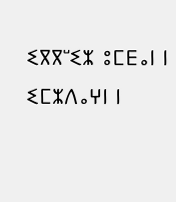ⵉⴳⴳⵯⵉⵣ ⵓⵎⴹⴰⵏ ⵏ ⵉⵎⵣⴷⴰⵖⵏ ⵏ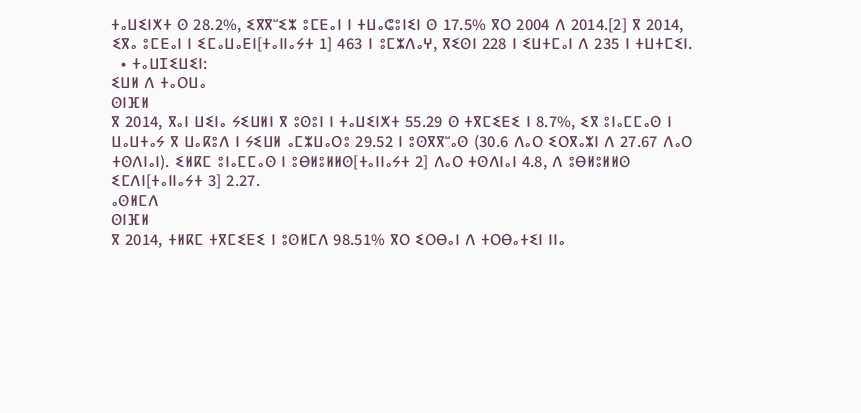ⵜⴰⵡⵉⵏⵅⵜ ⵙ 28.2%, ⵉⴳⴳⵯⵉⵣ ⵓⵎⴹⴰⵏ ⵏ ⵜⵡⴰⵛⵓⵏⵉⵏ ⵙ 17.5% ⴳⵔ 2004 ⴷ 2014.[2] ⴳ 2014, ⵉⴳⴰ ⵓⵎⴹⴰⵏ ⵏ ⵉⵎⴰⵡⴰⴹⵏ[ⵜⴰⵏⵏⴰⵢⵜ 1] 463 ⵏ ⵓⵎⵣⴷⴰⵖ, ⴳⵉⵙⵏ 228 ⵏ ⵉⵡⵜⵎⴰⵏ ⴷ 235 ⵏ ⵜⵡⵜⵎⵉⵏ.
  • ⵜⴰⵡⵊⵉⵡⵉⵏ:
ⵉⵡⵍ ⴷ ⵜⴰⵔⵡⴰ
ⵙⵏⴼⵍ
ⴳ 2014, ⴳⴰⵏ ⵡⵉⵏⴰ ⵢⵉⵡⵍⵏ ⴳ ⵓⵙⵓⵏ ⵏ ⵜⴰⵡⵉⵏⵅⵜ 55.29 ⵙ ⵜⴳⵎⵉⴹⵉ ⵏ 8.7%, ⵉⴳ ⵓⵏⴰⵎⵎⴰⵙ ⵏ ⵡⴰⵡⵜⴰⵢ ⴳ ⵡⴰⴽⵓⴷ ⵏ ⵢⵉⵡⵍ ⴰⵎⵣⵡⴰⵔⵓ 29.52 ⵏ ⵓⵙⴳⴳⵯⴰⵙ (30.6 ⴷⴰⵔ ⵉⵔⴳⴰⵣⵏ ⴷ 27.67 ⴷⴰⵔ ⵜⵙⴷⵏⴰⵏ). ⵉⵍⴽⵎ ⵓⵏⴰⵎⵎⴰⵙ ⵏ ⵓⴱⵍⵓⵍⵍⵙ[ⵜⴰⵏⵏⴰⵢⵜ 2] ⴷⴰⵔ ⵜⵙⴷⵏⴰⵏ 4.8, ⴷ ⵓⴱⵍⵓⵍⵍⵙ ⵉⵎⴷⵏ[ⵜⴰⵏⵏⴰⵢⵜ 3] 2.27.
ⴰⵙⵍⵎⴷ
ⵙⵏⴼⵍ
ⴳ 2014, ⵜⵍⴽⵎ ⵜⴳⵎⵉⴹⵉ ⵏ ⵓⵙⵍⵎⴷ 98.51% ⴳⵔ ⵉⵔⴱⴰⵏ ⴷ ⵜⵔⴱⴰⵜⵉⵏ ⵏⵏⴰ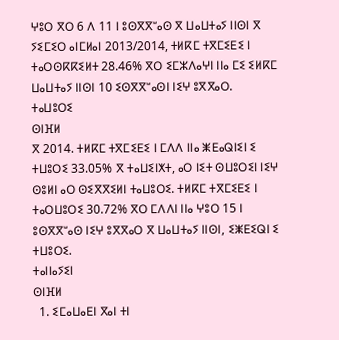ⵖⵓⵔ ⴳⵔ 6 ⴷ 11 ⵏ ⵓⵙⴳⴳⵯⴰⵙ ⴳ ⵡⴰⵡⵜⴰⵢ ⵏⵏⵙⵏ ⴳ ⵢⵉⵎⵉⵔ ⴰⵏⵎⵍⴰⵏ 2013/2014, ⵜⵍⴽⵎ ⵜⴳⵎⵉⴹⵉ ⵏ ⵜⴰⵔⵙⴽⴽⵉⵍⵜ 28.46% ⴳⵔ ⵉⵎⵣⴷⴰⵖⵏ ⵏⵏⴰ ⵎⵉ ⵉⵍⴽⵎ ⵡⴰⵡⵜⴰⵢ ⵏⵏⵙⵏ 10 ⵉⵙⴳⴳⵯⴰⵙⵏ ⵏⵉⵖ ⵓⴳⴳⴰⵔ.
ⵜⴰⵡⵓⵔⵉ
ⵙⵏⴼⵍ
ⴳ 2014. ⵜⵍⴽⵎ ⵜⴳⵎⵉⴹⵉ ⵏ ⵎⴷⴷ ⵏⵏⴰ ⵥⴹⴰⵕⵏⵉⵏ ⵉ ⵜⵡⵓⵔⵉ 33.05% ⴳ ⵜⴰⵡⵉⵏⵅⵜ, ⴰⵔ ⵏⵉⵜ ⵙⵡⵓⵔⵉⵏ ⵏⵉⵖ ⵙⵓⵍⵏ ⴰⵔ ⵙⵉⴳⴳⵉⵍⵏ ⵜⴰⵡⵓⵔⵉ. ⵜⵍⴽⵎ ⵜⴳⵎⵉⴹⵉ ⵏ ⵜⴰⵔⵡⵓⵔⵉ 30.72% ⴳⵔ ⵎⴷⴷⵏ ⵏⵏⴰ ⵖⵓⵔ 15 ⵏ ⵓⵙⴳⴳⵯⴰⵙ ⵏⵉⵖ ⵓⴳⴳⴰⵔ ⴳ ⵡⴰⵡⵜⴰⵢ ⵏⵏⵙⵏ, ⵉⵥⴹⵉⵕⵏ ⵉ ⵜⵡⵓⵔⵉ.
ⵜⴰⵏⵏⴰⵢⵉⵏ
ⵙⵏⴼⵍ
  1. ⵉⵎⴰⵡⴰⴹⵏ ⴳⴰⵏ ⵜⵏ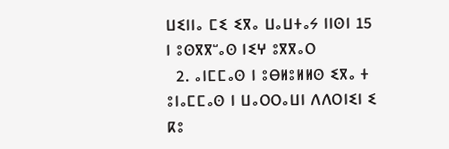ⵡⵉⵏⵏⴰ ⵎⵉ ⵉⴳⴰ ⵡⴰⵡⵜⴰⵢ ⵏⵏⵙⵏ 15 ⵏ ⵓⵙⴳⴳⵯⴰⵙ ⵏⵉⵖ ⵓⴳⴳⴰⵔ
  2. ⴰⵏⵎⵎⴰⵙ ⵏ ⵓⴱⵍⵓⵍⵍⵙ ⵉⴳⴰ ⵜ ⵓⵏⴰⵎⵎⴰⵙ ⵏ ⵡⴰⵔⵔⴰⵡⵏ ⴷⴷⵔⵏⵉⵏ ⵉ ⴽⵓ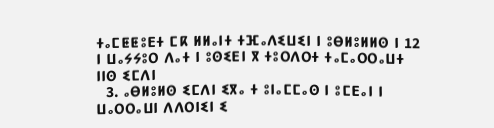ⵜⴰⵎⵟⵟⵓⴹⵜ ⵎⴽ ⵍⵍⴰⵏⵜ ⵜⴼⴰⴷⵉⵡⵉⵏ ⵏ ⵓⴱⵍⵓⵍⵍⵙ ⵏ 12 ⵏ ⵡⴰⵢⵢⵓⵔ ⴷⴰⵜ ⵏ ⵓⵙⵉⴹⵏ ⴳ ⵜⵓⵔⴷⵔⵜ ⵜⴰⵎⴰⵔⵔⴰⵡⵜ ⵏⵏⵙ ⵉⵎⴷⵏ
  3. ⴰⴱⵍⵓⵍⵙ ⵉⵎⴷⵏ ⵉⴳⴰ ⵜ ⵓⵏⴰⵎⵎⴰⵙ ⵏ ⵓⵎⴹⴰⵏ ⵏ ⵡⴰⵔⵔⴰⵡⵏ ⴷⴷⵔⵏⵉⵏ ⵉ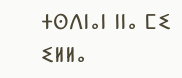ⵜⵙⴷⵏⴰⵏ ⵏⵏⴰ ⵎⵉ ⵉⵍⵍⴰ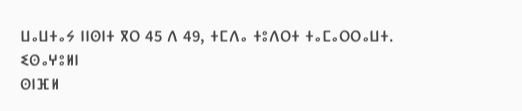ⵡⴰⵡⵜⴰⵢ ⵏⵏⵙⵏⵜ ⴳⵔ 45 ⴷ 49, ⵜⵎⴷⴰ ⵜⵓⴷⵔⵜ ⵜⴰⵎⴰⵔⵔⴰⵡⵜ.
ⵉⵙⴰⵖⵓⵍⵏ
ⵙⵏⴼⵍ